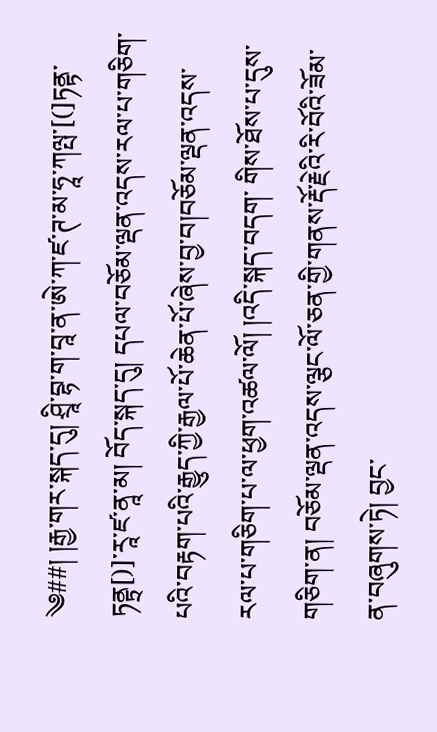༄##། །རྒྱ་གར་སྐད་དུ། ཤྲཱི་བྷ་ག་བཱ་ན་ཨེ་ཀ་ཛ་ཊ་མ་ཧཱ་ཀལྤ་[(]ཏནྟ་ཏནྟྲ[)]་རཱ་ཛ་ནཱ་མ། བོད་སྐད་དུ། དཔལ་བཅོམ་ལྡན་འདས་རལ་པ་གཅིག་པའི་བརྟག་པའི་རྒྱུད་ཀྱི་རྒྱལ་པོ་ཆེན་པོ་ཞེས་བྱ་བ།བཅོམ་ལྡན་འདས་རལ་པ་གཅིག་པ་ལ་ཕྱག་འཚལ་ལོ། །འདི་སྐད་བདག་ གིས་ཐོས་པ་དུས་གཅིག་ན། བཅོམ་ལྡན་འདས་ལྕང་ལོ་ཅན་གྱི་གནས་རྡོ་རྗེའི་རི་བོའི་ཟོམ་ན་བཞུགས་ཏེ། བྱང་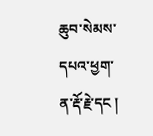ཆུབ་སེམས་དཔའ་ཕྱག་ན་རྡོ་རྗེ་དང །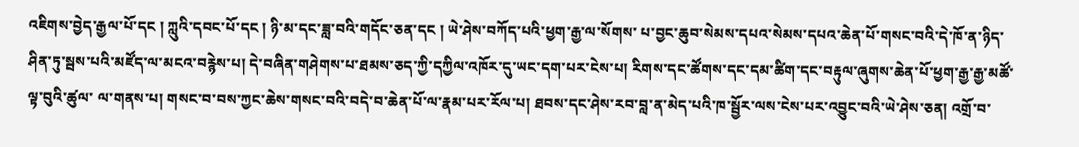འཇིགས་བྱེད་རྒྱལ་པོ་དང ། ཀླུའི་དབང་པོ་དང ། ཉི་མ་དང་ཟླ་བའི་གདོང་ཅན་དང ། ཡེ་ཤེས་བཀོད་པའི་ཕྱག་རྒྱ་ལ་སོགས་ པ་བྱང་ཆུབ་སེམས་དཔའ་སེམས་དཔའ་ཆེན་པོ་གསང་བའི་དེ་ཁོ་ན་ཉིད་ཤིན་ཏུ་སྦས་པའི་མཛོད་ལ་མངའ་བརྙེས་པ། དེ་བཞིན་གཤེགས་པ་ཐམས་ཅད་ཀྱི་དཀྱིལ་འཁོར་དུ་ཡང་དག་པར་ངེས་པ། རིགས་དང་ཚོགས་དང་དམ་ཚིག་དང་བརྟུལ་ཞུགས་ཆེན་པོ་ཕྱག་རྒྱ་རྒྱ་མཚོ་ལྟ་བུའི་ཚུལ་ ལ་གནས་པ། གསང་བ་བས་ཀྱང་ཆེས་གསང་བའི་བདེ་བ་ཆེན་པོ་ལ་རྣམ་པར་རོལ་པ། ཐབས་དང་ཤེས་རབ་བླ་ན་མེད་པའི་ཁ་སྦྱོར་ལས་ངེས་པར་འབྱུང་བའི་ཡེ་ཤེས་ཅན། འགྲོ་བ་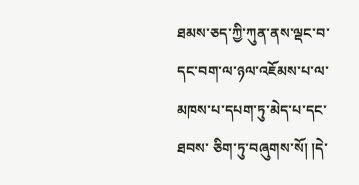ཐམས་ཅད་ཀྱི་ཀུན་ནས་ལྡང་བ་དང་བག་ལ་ཉལ་འཇོམས་པ་ལ་མཁས་པ་དཔག་ཏུ་མེད་པ་དང་ཐབས་ ཅིག་ཏུ་བཞུགས་སོ། །དེ་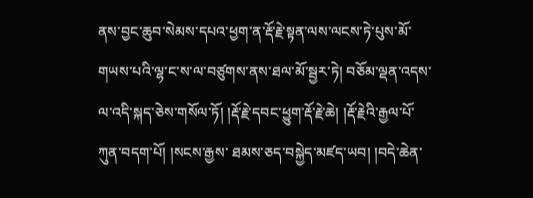ནས་བྱང་ཆུབ་སེམས་དཔའ་ཕྱག་ན་རྡོ་རྗེ་སྟན་ལས་ལངས་ཏེ་པུས་མོ་གཡས་པའི་ལྷ་ང་ས་ལ་བཙུགས་ནས་ཐལ་མོ་སྦྱར་ཏེ། བཅོམ་ལྡན་འདས་ལ་འདི་སྐད་ཅེས་གསོལ་ཏོ། །རྡོ་རྗེ་དབང་ཕྱུག་རྡོ་རྗེ་ཆེ། །རྡོ་རྗེའི་རྒྱལ་པོ་ཀུན་བདག་པོ། །སངས་རྒྱས་ ཐམས་ཅད་བསྐྱེད་མཛད་ཡབ། །བདེ་ཆེན་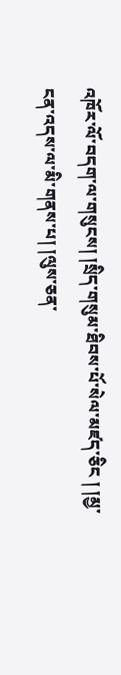འཁོར་ལོ་བདག་ལ་གསུངས། །སྲིད་གསུམ་ཐིབས་པོ་སེལ་མཛད་ཅིང ། །མྱ་ངན་འདས་ལ་མི་གནས་པ། །ལུས་ཅན་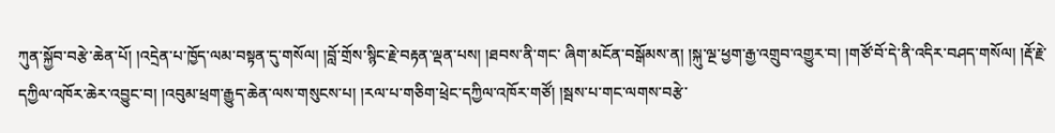ཀུན་སྐྱོབ་བརྩེ་ཆེན་པོ། །འདྲེན་པ་ཁྱོད་ལམ་བསྟན་དུ་གསོལ། །བློ་གྲོས་སྙིང་རྗེ་བརྟན་ལྡན་པས། །ཐབས་ནི་གང་ ཞིག་མངོན་བསྒོམས་ན། །སྐུ་ལྔ་ཕྱག་རྒྱ་འགྲུབ་འགྱུར་བ། །གཙོ་བོ་དེ་ནི་འདིར་བཤད་གསོལ། །རྡོ་རྗེ་དཀྱིལ་འཁོར་ཆེར་འབྱུང་བ། །འབུམ་ཕྲག་རྒྱུད་ཆེན་ལས་གསུངས་པ། །རལ་པ་གཅིག་ཕྲེང་དཀྱིལ་འཁོར་གཙོ། །སྦས་པ་གང་ལགས་བརྩེ་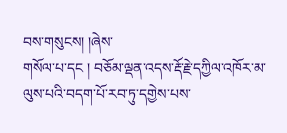བས་གསུངས། །ཞེས་
གསོལ་པ་དང ། བཅོམ་ལྡན་འདས་རྡོ་རྗེ་དཀྱིལ་འཁོར་མ་ལུས་པའི་བདག་པོ་རབ་ཏུ་དགྱེས་པས་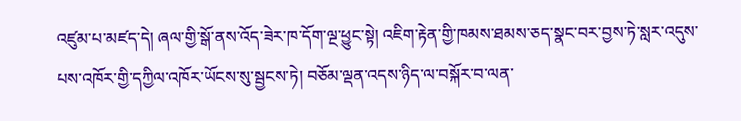འཛུམ་པ་མཛད་དེ། ཞལ་གྱི་སྒོ་ནས་འོད་ཟེར་ཁ་དོག་ལྔ་ཕྱུང་སྟེ། འཇིག་རྟེན་གྱི་ཁམས་ཐམས་ཅད་སྣང་བར་བྱས་ཏེ་སླར་འདུས་པས་འཁོར་གྱི་དཀྱིལ་འཁོར་ཡོངས་སུ་སྦྱངས་ཏེ། བཅོམ་ལྡན་འདས་ཉིད་ལ་བསྐོར་བ་ལན་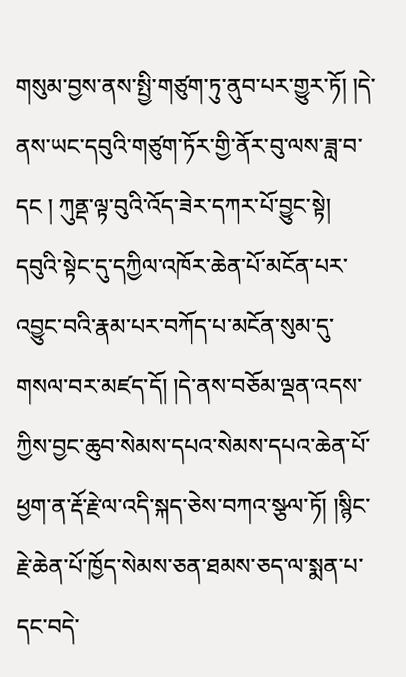གསུམ་བྱས་ནས་སྤྱི་གཙུག་ཏུ་ནུབ་པར་གྱུར་ཏོ། །དེ་ནས་ཡང་དབུའི་གཙུག་ཏོར་གྱི་ནོར་བུ་ལས་ཟླ་བ་དང ། ཀུནྡ་ལྟ་བུའི་འོད་ཟེར་དཀར་པོ་བྱུང་སྟེ། དབུའི་སྟེང་དུ་དཀྱིལ་འཁོར་ཆེན་པོ་མངོན་པར་འབྱུང་བའི་རྣམ་པར་བཀོད་པ་མངོན་སུམ་དུ་ གསལ་བར་མཛད་དོ། །དེ་ནས་བཅོམ་ལྡན་འདས་ཀྱིས་བྱང་ཆུབ་སེམས་དཔའ་སེམས་དཔའ་ཆེན་པོ་ཕྱག་ན་རྡོ་རྗེ་ལ་འདི་སྐད་ཅེས་བཀའ་སྩལ་ཏོ། །སྙིང་རྗེ་ཆེན་པོ་ཁྱོད་སེམས་ཅན་ཐམས་ཅད་ལ་སྨན་པ་དང་བདེ་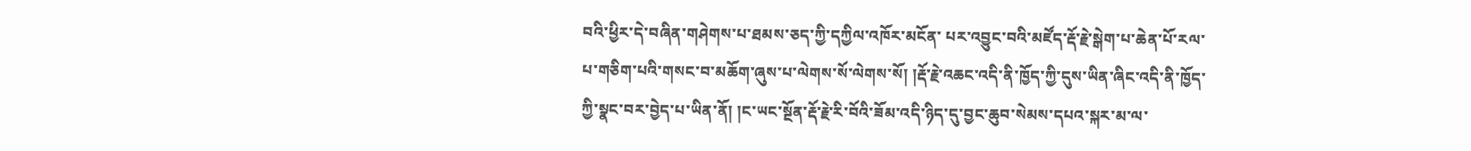བའི་ཕྱིར་དེ་བཞིན་གཤེགས་པ་ཐམས་ཅད་ཀྱི་དཀྱིལ་འཁོར་མངོན་ པར་འབྱུང་བའི་མཛོད་རྡོ་རྗེ་སྒེག་པ་ཆེན་པོ་རལ་པ་གཅིག་པའི་གསང་བ་མཆོག་ཞུས་པ་ལེགས་སོ་ལེགས་སོ། །རྡོ་རྗེ་འཆང་འདི་ནི་ཁྱོད་ཀྱི་དུས་ཡིན་ཞིང་འདི་ནི་ཁྱོད་ཀྱི་སྣང་བར་བྱེད་པ་ཡིན་ནོ། །ང་ཡང་སྔོན་རྡོ་རྗེ་རི་བོའི་ཟོམ་འདི་ཉིད་དུ་བྱང་ཆུབ་སེམས་དཔའ་སྐར་མ་ལ་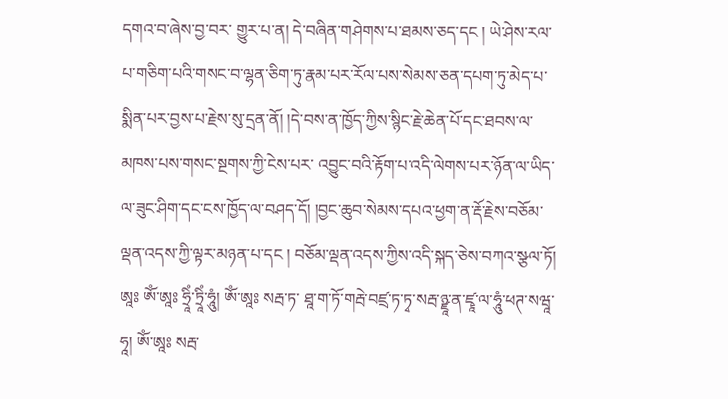དགའ་བ་ཞེས་བྱ་བར་ གྱུར་པ་ན། དེ་བཞིན་གཤེགས་པ་ཐམས་ཅད་དང ། ཡེ་ཤེས་རལ་པ་གཅིག་པའི་གསང་བ་ལྷན་ཅིག་ཏུ་རྣམ་པར་རོལ་པས་སེམས་ཅན་དཔག་ཏུ་མེད་པ་སྨིན་པར་བྱས་པ་རྗེས་སུ་དྲན་ནོ། །དེ་བས་ན་ཁྱོད་ཀྱིས་སྙིང་རྗེ་ཆེན་པོ་དང་ཐབས་ལ་མཁས་པས་གསང་སྔགས་ཀྱི་ངེས་པར་ འབྱུང་བའི་རྟོག་པ་འདི་ལེགས་པར་ཉོན་ལ་ཡིད་ལ་ཟུང་ཤིག་དང་ངས་ཁྱོད་ལ་བཤད་དོ། །བྱང་ཆུབ་སེམས་དཔའ་ཕྱག་ན་རྡོ་རྗེས་བཅོམ་ལྡན་འདས་ཀྱི་ལྟར་མཉན་པ་དང ། བཅོམ་ལྡན་འདས་ཀྱིས་འདི་སྐད་ཅེས་བཀའ་སྩལ་ཏོ། ཨཱཿ ཨོཾ་ཨཱཿ ཧྲཱིཾ་ཏྲཱིཾ་ཧཱུཾ། ཨོཾ་ཨཱཿ སརྦ་ཏ་ ཐཱ་ག་ཏོ་གརྦེ་བཛྲ་ཏ་ཏྭ་སརྦ་ཉྫཱ་ན་ཛྭཱ་ལ་ཧཱུཾ་ཕཊ་སཝཱ་ཧཱ། ཨོཾ་ཨཱཿ སརྦ་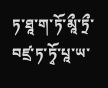ཏ་ཐཱ་ག་ཏོ་མཱྀ་ཏྲྀ་བཛྲ་ཏ་ཏྭོ་པཱ་ཡ་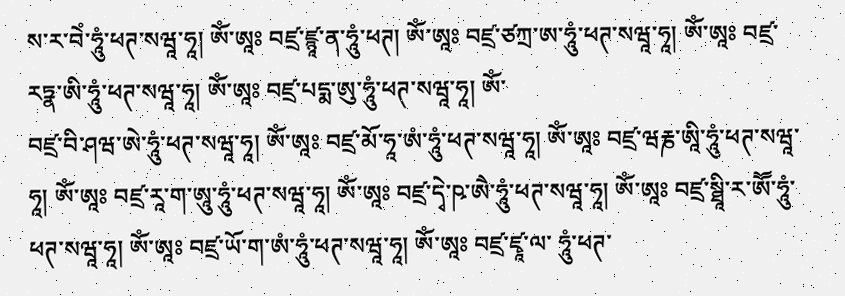ས་ར་བེཾ་ཧཱུཾ་ཕཊ་སཝཱ་ཧཱ། ཨོཾ་ཨཱཿ བཛྲ་ཛྙཱ་ན་ཧཱུཾ་ཕཊ། ཨོཾ་ཨཱཿ བཛྲ་ཙཀྲ་ཨ་ཧཱུཾ་ཕཊ་སཝཱ་ཧཱ། ཨོཾ་ཨཱཿ བཛྲ་རཏྣ་ཨི་ཧཱུཾ་ཕཊ་སཝཱ་ཧཱ། ཨོཾ་ཨཱཿ བཛྲ་པདྨ་ཨུ་ཧཱུཾ་ཕཊ་སཝཱ་ཧཱ། ཨོཾ་
བཛྲ་བི་ཤཝ་ཨེ་ཧཱུཾ་ཕཊ་སཝཱ་ཧཱ། ཨོཾ་ཨཱཿ བཛྲ་མོ་ཧཱ་ཨཾ་ཧཱུཾ་ཕཊ་སཝཱ་ཧཱ། ཨོཾ་ཨཱཿ བཛྲ་ཝརྞ་ཨཱི་ཧཱུཾ་ཕཊ་སཝཱ་ཧཱ། ཨོཾ་ཨཱཿ བཛྲ་རཱ་ག་ཨཱུ་ཧཱུཾ་ཕཊ་སཝཱ་ཧཱ། ཨོཾ་ཨཱཿ བཛྲ་དྭེ་ཥ་ཨཻ་ཧཱུཾ་ཕཊ་སཝཱ་ཧཱ། ཨོཾ་ཨཱཿ བཛྲ་སྠཱི་ར་ཨཽ་ཧཱུཾ་ཕཊ་སཝཱ་ཧཱ། ཨོཾ་ཨཱཿ བཛྲ་ཡོ་ག་ཨཾ་ཧཱུཾ་ཕཊ་སཝཱ་ཧཱ། ཨོཾ་ཨཱཿ བཛྲ་ཛྭཱ་ལ་ ཧཱུཾ་ཕཊ་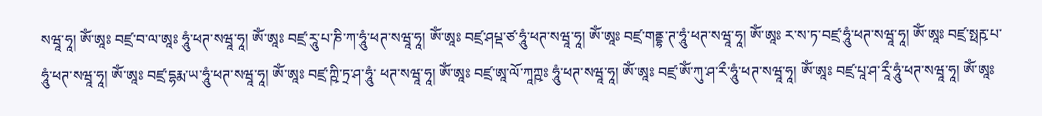སཝཱ་ཧཱ། ཨོཾ་ཨཱཿ བཛྲ་བ་ལ་ཨཱཿ ཧཱུཾ་ཕཊ་སཝཱ་ཧཱ། ཨོཾ་ཨཱཿ བཛྲ་རཱུ་པ་ཎི་ཀ་ཧཱུཾ་ཕཊ་སཝཱ་ཧཱ། ཨོཾ་ཨཱཿ བཛྲ་ཤཔྡ་ཙ་ཧཱུཾ་ཕཊ་སཝཱ་ཧཱ། ཨོཾ་ཨཱཿ བཛྲ་གནྡྷ་ཊ་ཧཱུཾ་ཕཊ་སཝཱ་ཧཱ། ཨོཾ་ཨཱཿ ར་ས་ཏ་བཛྲ་ཧཱུཾ་ཕཊ་སཝཱ་ཧཱ། ཨོཾ་ཨཱཿ བཛྲ་སྥརྵ་པ་ཧཱུཾ་ཕཊ་སཝཱ་ཧཱ། ཨོཾ་ཨཱཿ བཛྲ་དྷརྨ་ཡ་ཧཱུཾ་ཕཊ་སཝཱ་ཧཱ། ཨོཾ་ཨཱཿ བཛྲ་ཀྵི་ཏྲ་ཤ་ཧཱུཾ་ ཕཊ་སཝཱ་ཧཱ། ཨོཾ་ཨཱཿ བཛྲ་ཨཱ་ལོ་ཀཱཀྵཿ ཧཱུཾ་ཕཊ་སཝཱ་ཧཱ། ཨོཾ་ཨཱཿ བཛྲ་ཨོཾ་ཀུ་ཤ་རྀ་ཧཱུཾ་ཕཊ་སཝཱ་ཧཱ། ཨོཾ་ཨཱཿ བཛྲ་པཱ་ཤ་རཱྀ་ཧཱུཾ་ཕཊ་སཝཱ་ཧཱ། ཨོཾ་ཨཱཿ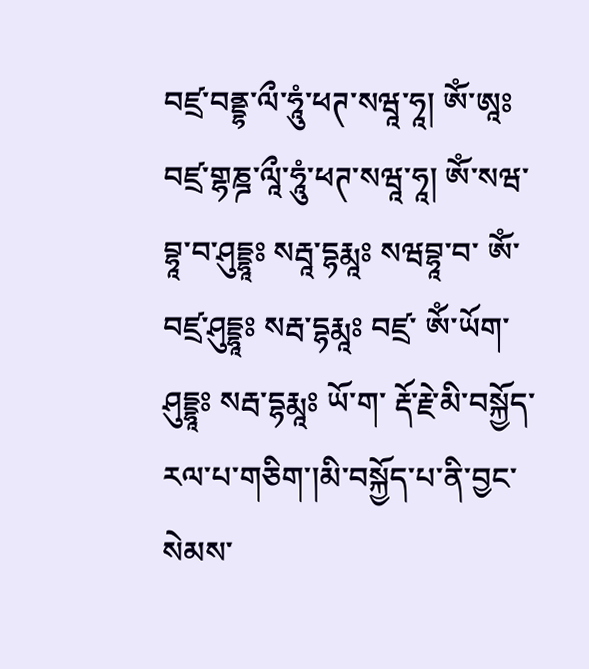བཛྲ་བནྡྷ་ལྀ་ཧཱུཾ་ཕཊ་སཝཱ་ཧཱ། ཨོཾ་ཨཱཿ བཛྲ་གྷཎྜ་ལཱྀ་ཧཱུཾ་ཕཊ་སཝཱ་ཧཱ། ཨོཾ་སཝ་བྷཱ་བ་ཤུདྡྷཱཿ སརྦཱ་དྷརྨཱཿ སཝབྷཱ་བ་ ཨོཾ་བཛྲ་ཤུདྡྷཱཿ སརྦ་དྷརྨཱཿ བཛྲ་ ཨོཾ་ཡོག་ ཤུདྡྷཱཿ སརྦ་དྷརྨཱཿ ཡོ་ག་ རྡོ་རྗེ་མི་བསྐྱོད་རལ་པ་གཅིག་།མི་བསྐྱོད་པ་ནི་བྱང་སེམས་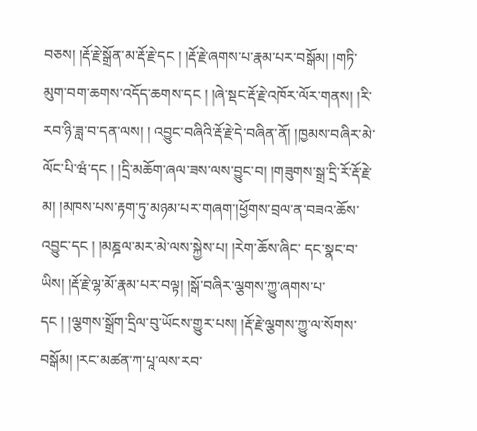བཅས། །རྡོ་རྗེ་སྒྲོན་མ་རྡོ་རྗེ་དང ། །རྡོ་རྗེ་ཞགས་པ་རྣམ་པར་བསྒོམ། །གཏི་མུག་བག་ཆགས་འདོད་ཆགས་དང ། །ཞེ་སྡང་རྡོ་རྗེ་འཁོར་ལོར་གནས། །རི་རབ་ཉི་ཟླ་བ་དན་ལས། ། འབྱུང་བཞིའི་རྡོ་རྗེ་དེ་བཞིན་ནོ། །ཁྱམས་བཞིར་མེ་ལོང་པི་ཝཾ་དང ། །དྲི་མཆོག་ཞལ་ཟས་ལས་བྱུང་བ། །གཟུགས་སྒྲ་དྲི་རོ་རྡོ་རྗེ་མ། །མཁས་པས་རྟག་ཏུ་མཉམ་པར་གཞག་།ཕྱོགས་བྲལ་ན་བཟའ་ཆོས་འབྱུང་དང ། །མཎྜལ་མར་མེ་ལས་སྐྱེས་པ། །རེག་ཆོས་ཞིང་ དང་སྣང་བ་ཡིས། །རྡོ་རྗེ་ལྷ་མོ་རྣམ་པར་བལྟ། །སྒོ་བཞིར་ལྕགས་ཀྱུ་ཞགས་པ་དང ། །ལྕགས་སྒྲོག་དྲིལ་བུ་ཡོངས་གྱུར་པས། །རྡོ་རྗེ་ལྕགས་ཀྱུ་ལ་སོགས་བསྒོམ། །རང་མཚན་ཀ་པཱ་ལས་རབ་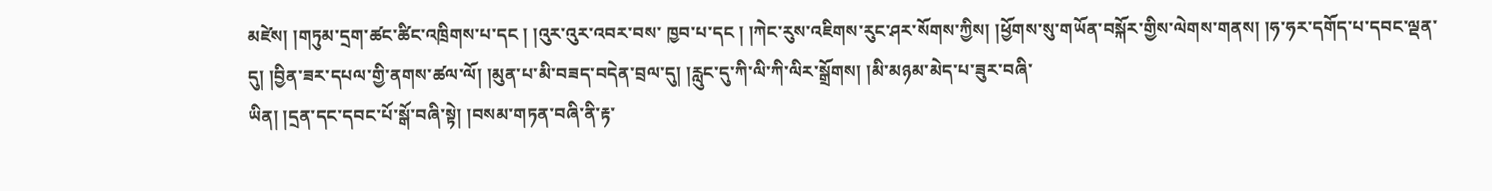མཛེས། །གཏུམ་དྲག་ཚང་ཚིང་འཁྲིགས་པ་དང ། །འུར་འུར་འབར་བས་ ཁྱབ་པ་དང ། །ཀེང་རུས་འཇིགས་རུང་ཤར་སོགས་ཀྱིས། །ཕྱོགས་སུ་གཡོན་བསྐོར་གྱིས་ལེགས་གནས། །ཧ་ཧར་དགོད་པ་དབང་ལྡན་དུ། །བྱིན་ཟར་དཔལ་གྱི་ནགས་ཚལ་ལོ། །མུན་པ་མི་བཟད་བདེན་བྲལ་དུ། །རླུང་དུ་ཀི་ལི་ཀི་ལིར་སྒྲོགས། །མི་མཉམ་མེད་པ་ཟུར་བཞི་
ཡིན། །དྲན་དང་དབང་པོ་སྒོ་བཞི་སྟེ། །བསམ་གཏན་བཞི་ནི་རྟ་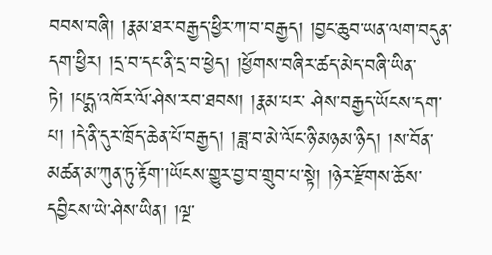བབས་བཞི། །རྣམ་ཐར་བརྒྱད་ཕྱིར་ཀ་བ་བརྒྱད། །བྱང་ཆུབ་ཡན་ལག་བདུན་དག་ཕྱིར། །དྲ་བ་དང་ནི་དྲ་བ་ཕྱེད། །ཕྱོགས་བཞིར་ཚད་མེད་བཞི་ཡིན་ཏེ། །པདྨ་འཁོར་ལོ་ཤེས་རབ་ཐབས། །རྣམ་པར་ ཤེས་བརྒྱད་ཡོངས་དག་པ། །དེ་ནི་དུར་ཁྲོད་ཆེན་པོ་བརྒྱད། །ཟླ་བ་མེ་ལོང་ཉི་མཉམ་ཉིད། །ས་བོན་མཚན་མ་ཀུན་ཏུ་རྟོག་།ཡོངས་གྱུར་བྱ་བ་གྲུབ་པ་སྟེ། །ཉེར་རྫོགས་ཆོས་དབྱིངས་ཡེ་ཤེས་ཡིན། །ལྔ་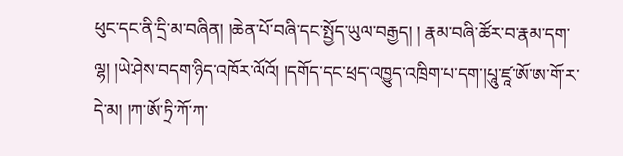ཕུང་དང་ནི་དྲི་མ་བཞིན། །ཆེན་པོ་བཞི་དང་སྤྱོད་ཡུལ་བརྒྱད། ། རྣམ་བཞི་ཚོར་བ་རྣམ་དག་ལྷ། །ཡེ་ཤེས་བདག་ཉིད་འཁོར་ལོའོ། །དགོད་དང་ཕྲད་འཁྱུད་འཁྲིག་པ་དག་།པཱུ་ཛཱ་ཨོ་ཨ་གོ་ར་དེ་མ། །ཀ་ཨོ་ཏྲི་ཀོ་ཀ་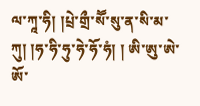ལ་ཀཱ་ཧི། །པྲེ་གྲྀ་སཽ་སུ་ན་སི་མ་ཀུ། །ཧ་ཧི་ཧུ་ཧེ་ཧོ་ཧཾ། ། ཨི་ཨུ་ཨེ་ཨོ་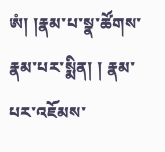ཨཾ། །རྣམ་པ་སྣ་ཚོགས་རྣམ་པར་སྨིན། ། རྣམ་པར་འཇོམས་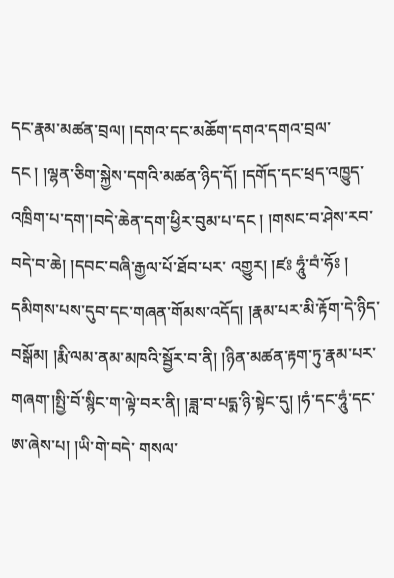དང་རྣམ་མཚན་བྲལ། །དགའ་དང་མཆོག་དགའ་དགའ་བྲལ་དང ། །ལྷན་ཅིག་སྐྱེས་དགའི་མཚན་ཉིད་དོ། །དགོད་དང་ཕྲད་འཁྱུད་འཁྲིག་པ་དག་།བདེ་ཆེན་དག་ཕྱིར་བུམ་པ་དང ། །གསང་བ་ཤེས་རབ་བདེ་བ་ཆེ། །དབང་བཞི་རྒྱལ་པོ་ཐོབ་པར་ འགྱུར། །ཛཿ ཧཱུཾ་བཾ་ཧོཿ ། དམིགས་པས་དུབ་དང་གཞན་གོམས་འདོད། །རྣམ་པར་མི་རྟོག་དེ་ཉིད་བསྒོམ། །རྨི་ལམ་ནམ་མཁའི་སྦྱོར་བ་ནི། །ཉིན་མཚན་རྟག་ཏུ་རྣམ་པར་གཞག་།སྤྱི་བོ་སྙིང་ག་ལྟེ་བར་ནི། །ཟླ་བ་པདྨ་ཉི་སྟེང་དུ། །ཧཾ་དང་ཧཱུཾ་དང་ཨ་ཞེས་པ། །ཡི་གེ་བདེ་ གསལ་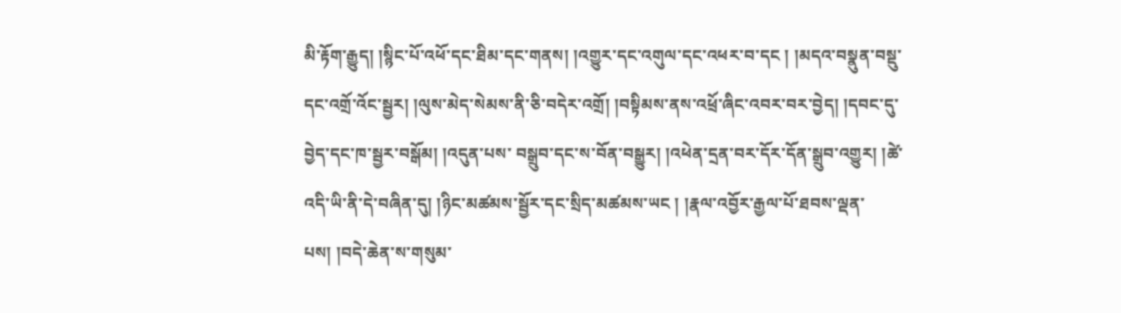མི་རྟོག་རྒྱུད། །སྙིང་པོ་འཕོ་དང་ཐིམ་དང་གནས། །འགྱུར་དང་འགུལ་དང་འཕར་བ་དང ། །མདའ་བསྣུན་བསྡུ་དང་འགྲོ་འོང་སྦྱར། །ལུས་མེད་སེམས་ནི་ཅི་བདེར་འགྲོ། །བསྟིམས་ནས་འཕྲོ་ཞིང་འབར་བར་བྱེད། །དབང་དུ་བྱེད་དང་ཁ་སྦྱར་བསྒོམ། །འདུན་པས་ བསྒྲུབ་དང་ས་བོན་བསྒྱུར། །འཕེན་དྲན་བར་དོར་དོན་སྒྲུབ་འགྱུར། །ཚེ་འདི་ཡི་ནི་དེ་བཞིན་དུ། །ཉིང་མཚམས་སྦྱོར་དང་སྲིད་མཚམས་ཡང ། །རྣལ་འབྱོར་རྒྱལ་པོ་ཐབས་ལྡན་པས། །བདེ་ཆེན་ས་གསུམ་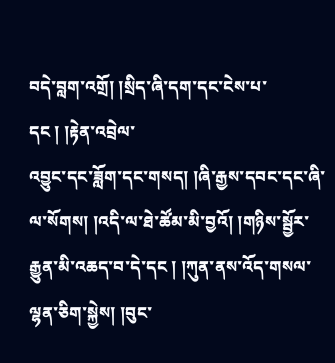བདེ་བླག་འགྲོ། །སྲིད་ཞི་དག་དང་ངེས་པ་དང ། །རྟེན་འབྲེལ་
འབྱུང་དང་ཟློག་དང་གསད། །ཞི་རྒྱས་དབང་དང་ཞི་ལ་སོགས། །འདི་ལ་ཐེ་ཚོམ་མི་བྱའོ། །གཉིས་སྦྱོར་རྒྱུན་མི་འཆད་བ་དེ་དང ། །ཀུན་ནས་འོད་གསལ་ལྷན་ཅིག་སྐྱེས། །བུང་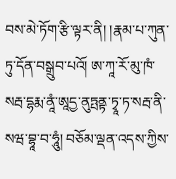བས་མེ་ཏོག་རྩི་ལྟར་ནི། །རྣམ་པ་ཀུན་ཏུ་དོན་བསྒྲུབ་པའོ། ཨ་ཀཱ་རོ་མུ་ཁཾ་ སརྦ་དྷརྨ་ནཱཾ་ཨཱདྱ་ནུཏྤནྟ་ཏྭཱ་ཏ་སརྦ་ནི་སཝ་བྷཱ་བ་ཧཱུཾ། བཅོམ་ལྡན་འདས་ཀྱིས་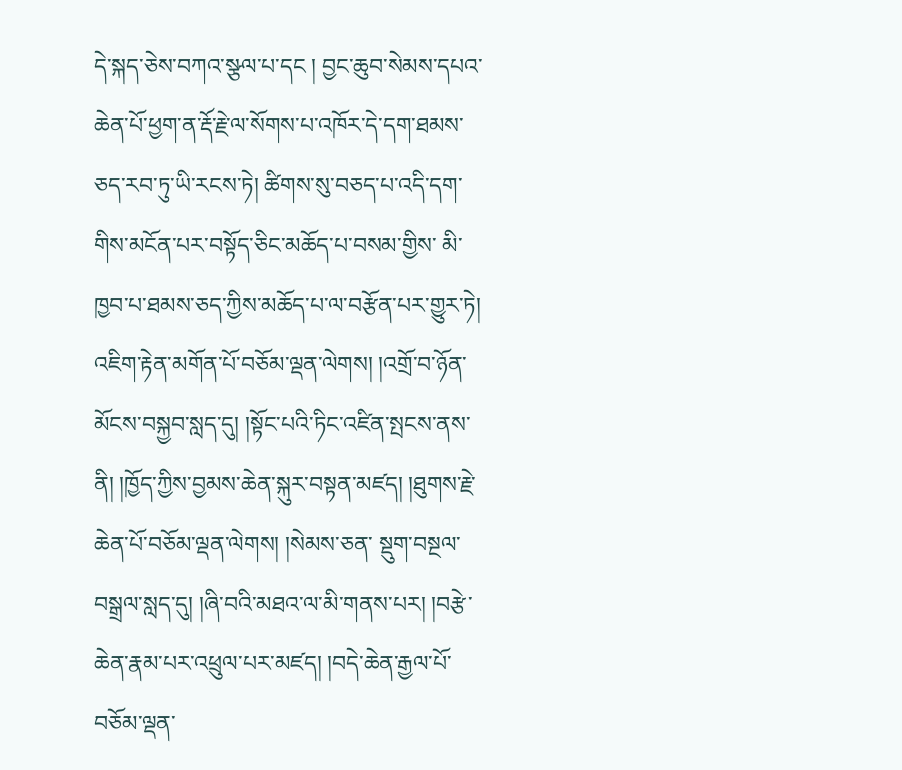དེ་སྐད་ཅེས་བཀའ་སྩལ་པ་དང ། བྱང་ཆུབ་སེམས་དཔའ་ཆེན་པོ་ཕྱག་ན་རྡོ་རྗེ་ལ་སོགས་པ་འཁོར་དེ་དག་ཐམས་ཅད་རབ་ཏུ་ཡི་རངས་ཏེ། ཚིགས་སུ་བཅད་པ་འདི་དག་གིས་མངོན་པར་བསྟོད་ཅིང་མཆོད་པ་བསམ་གྱིས་ མི་ཁྱབ་པ་ཐམས་ཅད་ཀྱིས་མཆོད་པ་ལ་བརྩོན་པར་གྱུར་ཏེ། འཇིག་རྟེན་མགོན་པོ་བཅོམ་ལྡན་ལེགས། །འགྲོ་བ་ཉོན་མོངས་བསྐྱབ་སླད་དུ། །སྟོང་པའི་ཏིང་འཛིན་སྤངས་ནས་ནི། །ཁྱོད་ཀྱིས་བྱམས་ཆེན་སྐུར་བསྟན་མཛད། །ཐུགས་རྗེ་ཆེན་པོ་བཅོམ་ལྡན་ལེགས། །སེམས་ཅན་ སྡུག་བསྔལ་བསྒྲལ་སླད་དུ། །ཞི་བའི་མཐའ་ལ་མི་གནས་པར། །བརྩེ་ཆེན་རྣམ་པར་འཕྲུལ་པར་མཛད། །བདེ་ཆེན་རྒྱལ་པོ་བཅོམ་ལྡན་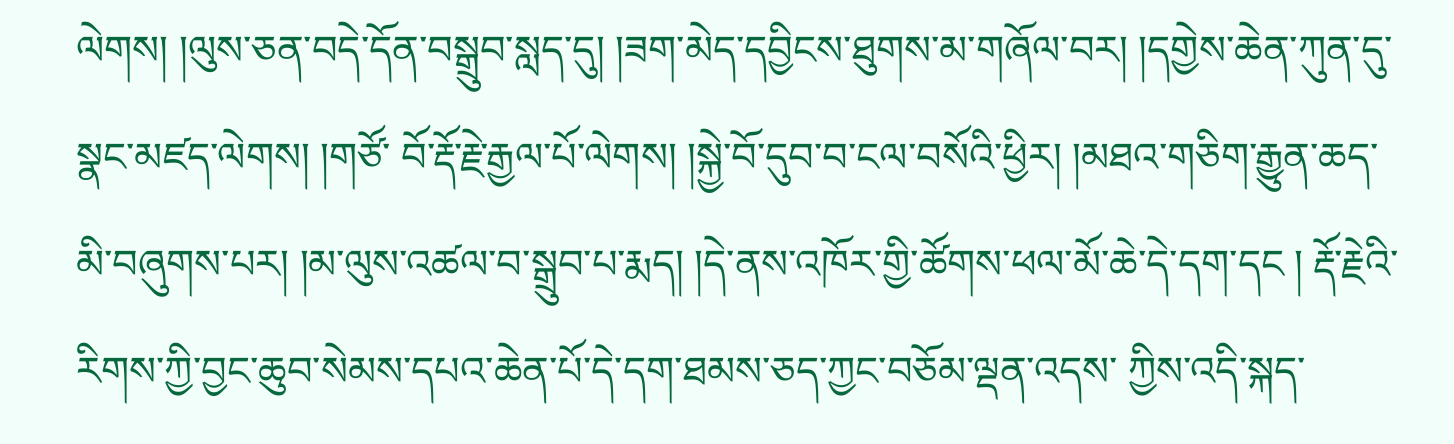ལེགས། །ལུས་ཅན་བདེ་དོན་བསྒྲུབ་སླད་དུ། །ཟག་མེད་དབྱིངས་ཐུགས་མ་གཞོལ་བར། །དགྱེས་ཆེན་ཀུན་དུ་སྣང་མཛད་ལེགས། །གཙོ་ བོ་རྡོ་རྗེ་རྒྱལ་པོ་ལེགས། །སྐྱེ་བོ་དུབ་བ་ངལ་བསོའི་ཕྱིར། །མཐའ་གཅིག་རྒྱུན་ཆད་མི་བཞུགས་པར། །མ་ལུས་འཚལ་བ་སྒྲུབ་པ་རྨད། །དེ་ནས་འཁོར་གྱི་ཚོགས་ཕལ་མོ་ཆེ་དེ་དག་དང ། རྡོ་རྗེའི་རིགས་ཀྱི་བྱང་ཆུབ་སེམས་དཔའ་ཆེན་པོ་དེ་དག་ཐམས་ཅད་ཀྱང་བཅོམ་ལྡན་འདས་ ཀྱིས་འདི་སྐད་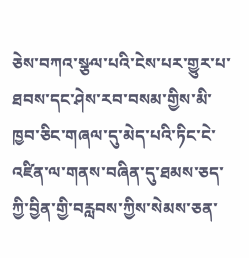ཅེས་བཀའ་སྩལ་པའི་ངེས་པར་གྱུར་པ་ཐབས་དང་ཤེས་རབ་བསམ་གྱིས་མི་ཁྱབ་ཅིང་གཞལ་དུ་མེད་པའི་ཏིང་ངེ་འཛིན་ལ་གནས་བཞིན་དུ་ཐམས་ཅད་ཀྱི་བྱིན་གྱི་བརླབས་ཀྱིས་སེམས་ཅན་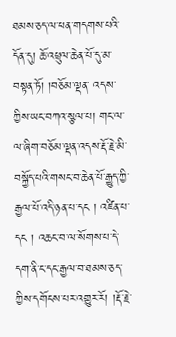ཐམས་ཅད་ལ་ཕན་གདགས་པའི་དོན་དུ། ཆོ་འཕྲུལ་ཆེན་པོ་དུ་མ་བསྟན་ཏོ། །བཅོམ་ལྡན་ འདས་ཀྱིས་ཡང་བཀའ་སྩལ་པ། གང་ལ་ལ་ཞིག་བཅོམ་ལྡན་འདས་རྡོ་རྗེ་མི་བསྐྱོད་པའི་གསང་བ་ཆེན་པོ་རྒྱུད་ཀྱི་རྒྱལ་པོ་འདི་ཉན་པ་དང ། འཛིན་པ་དང ། འཆང་བ་ལ་སོགས་པ་དེ་དག་ནི་ང་དང་རྒྱལ་བ་ཐམས་ཅད་ཀྱིས་དགོངས་པར་འགྱུར་རོ། །རྡོ་རྗེ་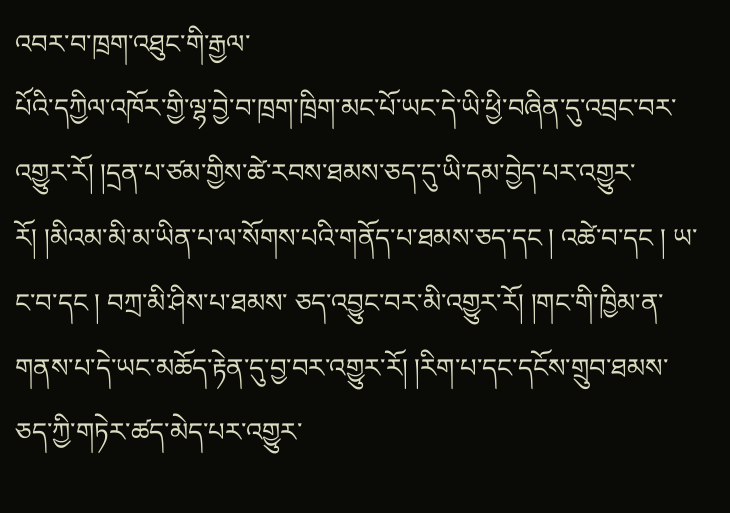འབར་བ་ཁྲག་འཐུང་གི་རྒྱལ་
པོའི་དཀྱིལ་འཁོར་གྱི་ལྷ་བྱེ་བ་ཁྲག་ཁྲིག་མང་པོ་ཡང་དེ་ཡི་ཕྱི་བཞིན་དུ་འབྲང་བར་འགྱུར་རོ། །དྲན་པ་ཙམ་གྱིས་ཚེ་རབས་ཐམས་ཅད་དུ་ཡི་དམ་བྱེད་པར་འགྱུར་རོ། །མིའམ་མི་མ་ཡིན་པ་ལ་སོགས་པའི་གནོད་པ་ཐམས་ཅད་དང ། འཚེ་བ་དང ། ཡ་ང་བ་དང ། བཀྲ་མི་ཤིས་པ་ཐམས་ ཅད་འབྱུང་བར་མི་འགྱུར་རོ། །གང་གི་ཁྱིམ་ན་གནས་པ་དེ་ཡང་མཆོད་རྟེན་དུ་བྱ་བར་འགྱུར་རོ། །རིག་པ་དང་དངོས་གྲུབ་ཐམས་ཅད་ཀྱི་གཏེར་ཚད་མེད་པར་འགྱུར་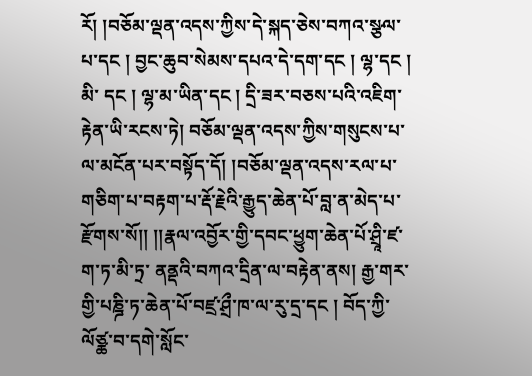རོ། །བཅོམ་ལྡན་འདས་ཀྱིས་དེ་སྐད་ཅེས་བཀའ་སྩལ་པ་དང ། བྱང་ཆུབ་སེམས་དཔའ་དེ་དག་དང ། ལྷ་དང ། མི་ དང ། ལྷ་མ་ཡིན་དང ། དྲི་ཟར་བཅས་པའི་འཇིག་རྟེན་ཡི་རངས་ཏེ། བཅོམ་ལྡན་འདས་ཀྱིས་གསུངས་པ་ལ་མངོན་པར་བསྟོད་དོ། །བཅོམ་ལྡན་འདས་རལ་པ་གཅིག་པ་བརྟག་པ་རྡོ་རྗེའི་རྒྱུད་ཆེན་པོ་བླ་ན་མེད་པ་རྫོགས་སོ།། །།རྣལ་འབྱོར་གྱི་དབང་ཕྱུག་ཆེན་པོ་ཤྲཱི་ཛ་ག་ཏ་མི་ཏྲ་ ནནྡའི་བཀའ་དྲིན་ལ་བརྟེན་ནས། རྒྱ་གར་གྱི་པཎྜི་ཏ་ཆེན་པོ་བཛྲ་ཤྲྀ་ཁ་ལ་རུ་དྲ་དང ། བོད་ཀྱི་ལོཙྪ་བ་དགེ་སློང་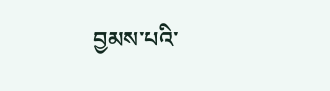བྱམས་པའི་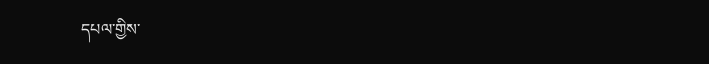དཔལ་གྱིས་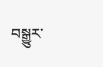བསྒྱུར་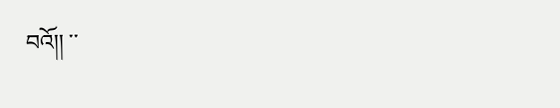བའོ།། ་་